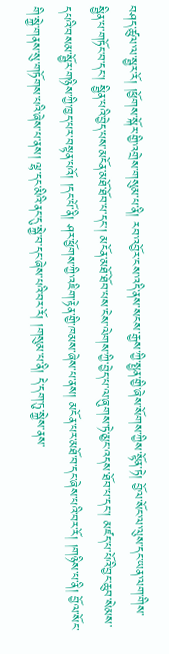བཤད་ཚུལ་ལ་སྦྱར་རོ། །ཕྱོགས་སྐོར་གྱི་འགྲེས་གསུམ་པ་ནི། རབ་འབྱོར་ངས་འདི་ནས་སངས་རྒྱས་ཀྱི་སྤྱན་གྱི་ཞེས་སོགས་ཀྱིས་སྟོན་ཏེ། བྱོལ་སོང་ལ་ལུས་དང་ཡན་ལག་གིས་སྦྱིན་པ་གཏོང་བ་དང་། སྦྱིན་པའི་བྱེད་པས་མངོན་མཐོ་ཐོབ་པ་དང་། མངོན་མཐོ་ཐོབ་པས་ངེས་ལེགས་ཀྱི་བྱེད་པ་ལ་ཞུགས་ཏེ་མྱང་འདས་ཐོབ་པ་དང་། མཛད་པ་པོའི་བྱང་ཆུབ་སེམས་དཔའི་བསམ་སྦྱོར་གཉིས་ཀྱི་ཁྱད་པར་བསྟན་པའོ། །དང་པོ་ནི། ཤར་ཕྱོགས་ཀྱི་འཇིག་རྟེན་གྱི་ཁམས་ཞེས་པ་ནས། མངོན་པར་མཐོ་བ་དང་ཞེས་པའི་བར་རོ། །གཉིས་པ་ནི། བྱོལ་སོང་གི་སྐྱེ་གནས་སུ་གཏོགས་པའི་ཞེས་པ་ནས། ལྷ་དང་མིའི་ནང་དུ་སྐྱེ་བ་དང་ཞེས་པའི་བར་རོ། །གསུམ་པ་ནི། དེ་དག་ཏུ་སྐྱེས་ནས་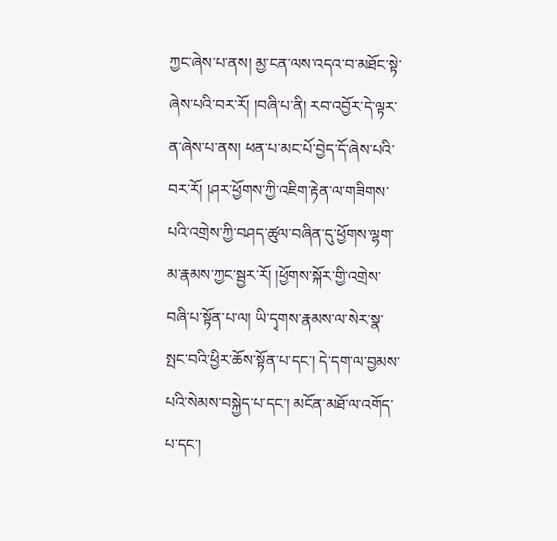ཀྱང་ཞེས་པ་ནས། མྱ་ངན་ལས་འདའ་བ་མཐོང་སྟེ་ཞེས་པའི་བར་རོ། །བཞི་པ་ནི། རབ་འབྱོར་དེ་ལྟར་ན་ཞེས་པ་ནས། ཕན་པ་མང་པོ་བྱེད་དོ་ཞེས་པའི་བར་རོ། །ཤར་ཕྱོགས་ཀྱི་འཇིག་རྟེན་ལ་གཟིགས་པའི་འགྲེས་ཀྱི་བཤད་ཚུལ་བཞིན་དུ་ཕྱོགས་ལྷག་མ་རྣམས་ཀྱང་སྦྱར་རོ། །ཕྱོགས་སྐོར་གྱི་འགྲེས་བཞི་པ་སྟོན་པ་ལ། ཡི་དྭགས་རྣམས་ལ་སེར་སྣ་སྤང་བའི་ཕྱིར་ཆོས་སྟོན་པ་དང་། དེ་དག་ལ་བྱམས་པའི་སེམས་བསྐྱེད་པ་དང་། མངོན་མཐོ་ལ་འགོད་པ་དང་།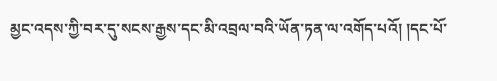མྱང་འདས་ཀྱི་བར་དུ་སངས་རྒྱས་དང་མི་འབྲལ་བའི་ཡོན་ཏན་ལ་འགོད་པའོ། །དང་པོ་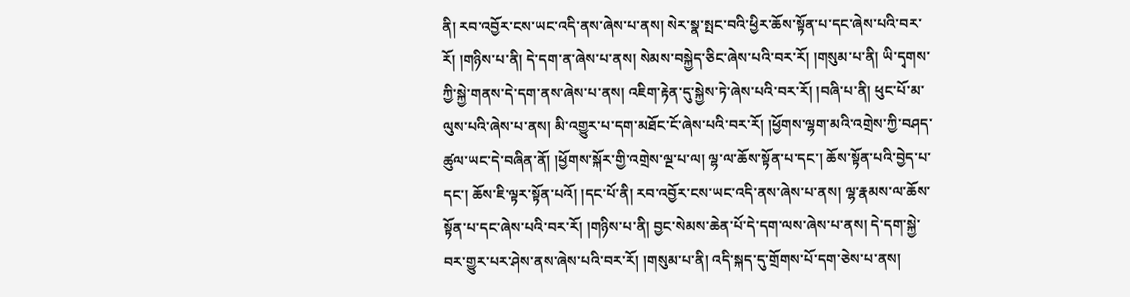ནི། རབ་འབྱོར་ངས་ཡང་འདི་ནས་ཞེས་པ་ནས། སེར་སྣ་སྤང་བའི་ཕྱིར་ཆོས་སྟོན་པ་དང་ཞེས་པའི་བར་རོ། །གཉིས་པ་ནི། དེ་དག་ན་ཞེས་པ་ནས། སེམས་བསྐྱེད་ཅིང་ཞེས་པའི་བར་རོ། །གསུམ་པ་ནི། ཡི་དྭགས་ཀྱི་སྐྱེ་གནས་དེ་དག་ནས་ཞེས་པ་ནས། འཇིག་རྟེན་དུ་སྐྱེས་ཏེ་ཞེས་པའི་བར་རོ། །བཞི་པ་ནི། ཕུང་པོ་མ་ལུས་པའི་ཞེས་པ་ནས། མི་འགྱུར་པ་དག་མཐོང་ངོ་ཞེས་པའི་བར་རོ། །ཕྱོགས་ལྷག་མའི་འགྲེས་ཀྱི་བཤད་ཚུལ་ཡང་དེ་བཞིན་ནོ། །ཕྱོགས་སྐོར་གྱི་འགྲེས་ལྔ་པ་ལ། ལྷ་ལ་ཆོས་སྟོན་པ་དང་། ཆོས་སྟོན་པའི་བྱེད་པ་དང་། ཆོས་ཇི་ལྟར་སྟོན་པའོ། །དང་པོ་ནི། རབ་འབྱོར་ངས་ཡང་འདི་ནས་ཞེས་པ་ནས། ལྷ་རྣམས་ལ་ཆོས་སྟོན་པ་དང་ཞེས་པའི་བར་རོ། །གཉིས་པ་ནི། བྱང་སེམས་ཆེན་པོ་དེ་དག་ལས་ཞེས་པ་ནས། དེ་དག་སྐྱེ་བར་གྱུར་པར་ཤེས་ནས་ཞེས་པའི་བར་རོ། །གསུམ་པ་ནི། འདི་སྐད་དུ་གྲོགས་པོ་དག་ཅེས་པ་ནས།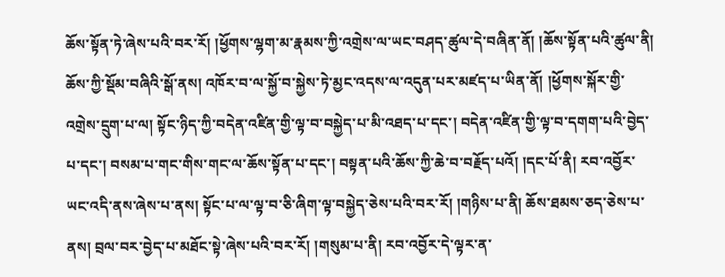ཆོས་སྟོན་ཏེ་ཞེས་པའི་བར་རོ། །ཕྱོགས་ལྷག་མ་རྣམས་ཀྱི་འགྲེས་ལ་ཡང་བཤད་ཚུལ་དེ་བཞིན་ནོ། །ཆོས་སྟོན་པའི་ཚུལ་ནི། ཆོས་ཀྱི་སྡོམ་བཞིའི་སྒོ་ནས། འཁོར་བ་ལ་སྐྱོ་བ་སྐྱེས་ཏེ་མྱང་འདས་ལ་འདུན་པར་མཛད་པ་ཡིན་ནོ། །ཕྱོགས་སྐོར་གྱི་འགྲེས་དྲུག་པ་ལ། སྟོང་ཉིད་ཀྱི་བདེན་འཛིན་གྱི་ལྟ་བ་བསྐྱེད་པ་མི་འཐད་པ་དང་། བདེན་འཛིན་གྱི་ལྟ་བ་དགག་པའི་བྱེད་པ་དང་། བསམ་པ་གང་གིས་གང་ལ་ཆོས་སྟོན་པ་དང་། བསྟན་པའི་ཆོས་ཀྱི་ཆེ་བ་བརྗོད་པའོ། །དང་པོ་ནི། རབ་འབྱོར་ཡང་འདི་ནས་ཞེས་པ་ནས། སྟོང་པ་ལ་ལྟ་བ་ཅི་ཞིག་ལྟ་བསྐྱེད་ཅེས་པའི་བར་རོ། །གཉིས་པ་ནི། ཆོས་ཐམས་ཅད་ཅེས་པ་ནས། བྲལ་བར་བྱེད་པ་མཐོང་སྟེ་ཞེས་པའི་བར་རོ། །གསུམ་པ་ནི། རབ་འབྱོར་དེ་ལྟར་ན་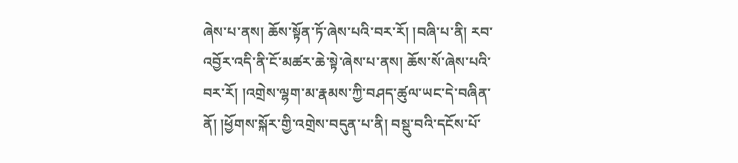ཞེས་པ་ནས། ཆོས་སྟོན་ཏོ་ཞེས་པའི་བར་རོ། །བཞི་པ་ནི། རབ་འབྱོར་འདི་ནི་ངོ་མཚར་ཆེ་སྟེ་ཞེས་པ་ནས། ཆོས་སོ་ཞེས་པའི་བར་རོ། །འགྲེས་ལྷག་མ་རྣམས་ཀྱི་བཤད་ཚུལ་ཡང་དེ་བཞིན་ནོ། །ཕྱོགས་སྐོར་གྱི་འགྲེས་བདུན་པ་ནི། བསྡུ་བའི་དངོས་པོ་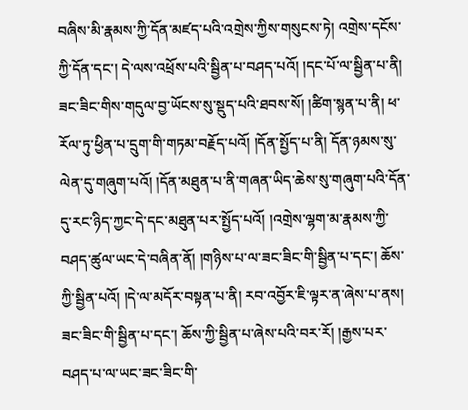བཞིས་མི་རྣམས་ཀྱི་དོན་མཛད་པའི་འགྲེས་ཀྱིས་གསུངས་ཏེ། འགྲེས་དངོས་ཀྱི་དོན་དང་། དེ་ལས་འཕྲོས་པའི་སྦྱིན་པ་བཤད་པའོ། །དང་པོ་ལ་སྦྱིན་པ་ནི། ཟང་ཟིང་གིས་གདུལ་བྱ་ཡོངས་སུ་སྡུད་པའི་ཐབས་སོ། །ཚིག་སྙན་པ་ནི། ཕ་རོལ་ཏུ་ཕྱིན་པ་དྲུག་གི་གཏམ་བརྗོད་པའོ། །དོན་སྤྱོད་པ་ནི། དོན་ཉམས་སུ་ལེན་དུ་གཞུག་པའོ། །དོན་མཐུན་པ་ནི་གཞན་ཡིད་ཆེས་སུ་གཞུག་པའི་དོན་དུ་རང་ཉིད་ཀྱང་དེ་དང་མཐུན་པར་སྤྱོད་པའོ། །འགྲེས་ལྷག་མ་རྣམས་ཀྱི་བཤད་ཚུལ་ཡང་དེ་བཞིན་ནོ། །གཉིས་པ་ལ་ཟང་ཟིང་གི་སྦྱིན་པ་དང་། ཆོས་ཀྱི་སྦྱིན་པའོ། །དེ་ལ་མདོར་བསྟན་པ་ནི། རབ་འབྱོར་ཇི་ལྟར་ན་ཞེས་པ་ནས། ཟང་ཟིང་གི་སྦྱིན་པ་དང་། ཆོས་ཀྱི་སྦྱིན་པ་ཞེས་པའི་བར་རོ། །རྒྱས་པར་བཤད་པ་ལ་ཡང་ཟང་ཟིང་གི་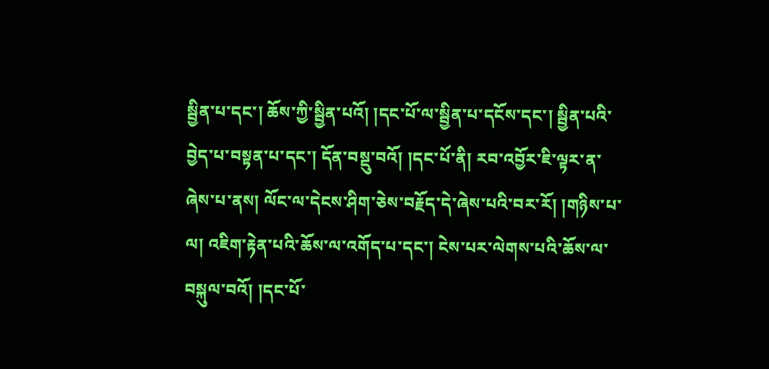སྦྱིན་པ་དང་། ཆོས་ཀྱི་སྦྱིན་པའོ། །དང་པོ་ལ་སྦྱིན་པ་དངོས་དང་། སྦྱིན་པའི་བྱེད་པ་བསྟན་པ་དང་། དོན་བསྡུ་བའོ། །དང་པོ་ནི། རབ་འབྱོར་ཇི་ལྟར་ན་ཞེས་པ་ནས། ལོང་ལ་དེངས་ཤིག་ཅེས་བརྗོད་དེ་ཞེས་པའི་བར་རོ། །གཉིས་པ་ལ། འཇིག་རྟེན་པའི་ཆོས་ལ་འགོད་པ་དང་། ངེས་པར་ལེགས་པའི་ཆོས་ལ་བསྐུལ་བའོ། །དང་པོ་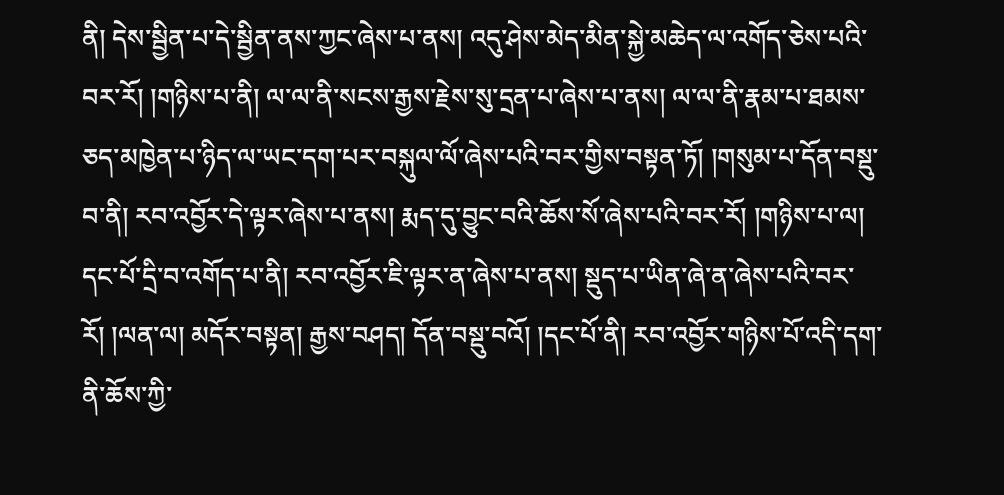ནི། དེས་སྦྱིན་པ་དེ་སྦྱིན་ནས་ཀྱང་ཞེས་པ་ནས། འདུ་ཤེས་མེད་མིན་སྐྱེ་མཆེད་ལ་འགོད་ཅེས་པའི་བར་རོ། །གཉིས་པ་ནི། ལ་ལ་ནི་སངས་རྒྱས་རྗེས་སུ་དྲན་པ་ཞེས་པ་ནས། ལ་ལ་ནི་རྣམ་པ་ཐམས་ཅད་མཁྱེན་པ་ཉིད་ལ་ཡང་དག་པར་བསྐུལ་ལོ་ཞེས་པའི་བར་གྱིས་བསྟན་ཏོ། །གསུམ་པ་དོན་བསྡུ་བ་ནི། རབ་འབྱོར་དེ་ལྟར་ཞེས་པ་ནས། རྨད་དུ་བྱུང་བའི་ཆོས་སོ་ཞེས་པའི་བར་རོ། །གཉིས་པ་ལ། དང་པོ་དྲི་བ་འགོད་པ་ནི། རབ་འབྱོར་ཇི་ལྟར་ན་ཞེས་པ་ནས། སྡུད་པ་ཡིན་ཞེ་ན་ཞེས་པའི་བར་རོ། །ལན་ལ། མདོར་བསྟན། རྒྱས་བཤད། དོན་བསྡུ་བའོ། །དང་པོ་ནི། རབ་འབྱོར་གཉིས་པོ་འདི་དག་ནི་ཆོས་ཀྱི་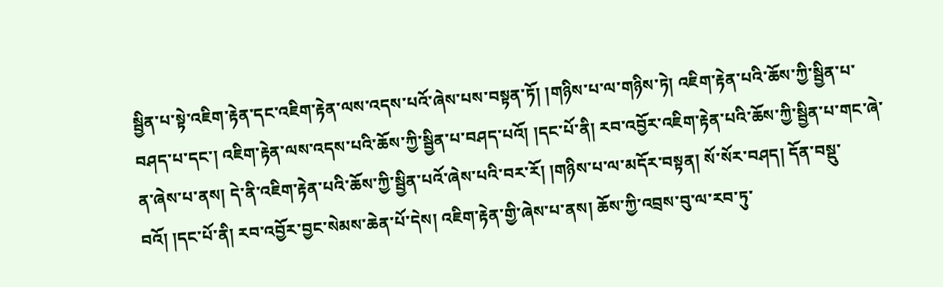སྦྱིན་པ་སྟེ་འཇིག་རྟེན་དང་འཇིག་རྟེན་ལས་འདས་པའོ་ཞེས་པས་བསྟན་ཏོ། །གཉིས་པ་ལ་གཉིས་ཏེ། འཇིག་རྟེན་པའི་ཆོས་ཀྱི་སྦྱིན་པ་བཤད་པ་དང་། འཇིག་རྟེན་ལས་འདས་པའི་ཆོས་ཀྱི་སྦྱིན་པ་བཤད་པའོ། །དང་པོ་ནི། རབ་འབྱོར་འཇིག་རྟེན་པའི་ཆོས་ཀྱི་སྦྱིན་པ་གང་ཞེ་ན་ཞེས་པ་ནས། དེ་ནི་འཇིག་རྟེན་པའི་ཆོས་ཀྱི་སྦྱིན་པའོ་ཞེས་པའི་བར་རོ། །གཉིས་པ་ལ་མདོར་བསྟན། སོ་སོར་བཤད། དོན་བསྡུ་བའོ། །དང་པོ་ནི། རབ་འབྱོར་བྱང་སེམས་ཆེན་པོ་དེས། འཇིག་རྟེན་གྱི་ཞེས་པ་ནས། ཆོས་ཀྱི་འབྲས་བུ་ལ་རབ་ཏུ་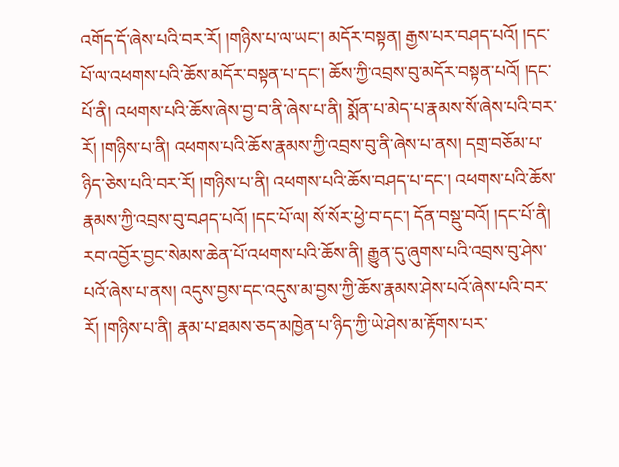འགོད་དོ་ཞེས་པའི་བར་རོ། །གཉིས་པ་ལ་ཡང་། མདོར་བསྟན། རྒྱས་པར་བཤད་པའོ། །དང་པོ་ལ་འཕགས་པའི་ཆོས་མདོར་བསྟན་པ་དང་། ཆོས་ཀྱི་འབྲས་བུ་མདོར་བསྟན་པའོ། །དང་པོ་ནི། འཕགས་པའི་ཆོས་ཞེས་བྱ་བ་ནི་ཞེས་པ་ནི། སྨོན་པ་མེད་པ་རྣམས་སོ་ཞེས་པའི་བར་རོ། །གཉིས་པ་ནི། འཕགས་པའི་ཆོས་རྣམས་ཀྱི་འབྲས་བུ་ནི་ཞེས་པ་ནས། དགྲ་བཅོམ་པ་ཉིད་ཅེས་པའི་བར་རོ། །གཉིས་པ་ནི། འཕགས་པའི་ཆོས་བཤད་པ་དང་། འཕགས་པའི་ཆོས་རྣམས་ཀྱི་འབྲས་བུ་བཤད་པའོ། །དང་པོ་ལ། སོ་སོར་ཕྱེ་བ་དང་། དོན་བསྡུ་བའོ། །དང་པོ་ནི། རབ་འབྱོར་བྱང་སེམས་ཆེན་པོ་འཕགས་པའི་ཆོས་ནི། རྒྱུན་དུ་ཞུགས་པའི་འབྲས་བུ་ཤེས་པའོ་ཞེས་པ་ནས། འདུས་བྱས་དང་འདུས་མ་བྱས་ཀྱི་ཆོས་རྣམས་ཤེས་པའོ་ཞེས་པའི་བར་རོ། །གཉིས་པ་ནི། རྣམ་པ་ཐམས་ཅད་མཁྱེན་པ་ཉིད་ཀྱི་ཡེ་ཤེས་མ་རྟོགས་པར་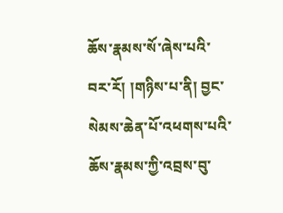ཆོས་རྣམས་སོ་ཞེས་པའི་བར་རོ། །གཉིས་པ་ནི། བྱང་སེམས་ཆེན་པོ་འཕགས་པའི་ཆོས་རྣམས་ཀྱི་འབྲས་བུ་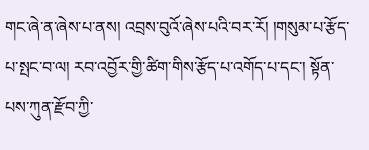གང་ཞེ་ན་ཞེས་པ་ནས། འབྲས་བུའོ་ཞེས་པའི་བར་རོ། །གསུམ་པ་རྩོད་པ་སྤང་བ་ལ། རབ་འབྱོར་གྱི་ཚིག་གིས་རྩོད་པ་འགོད་པ་དང་། སྟོན་པས་ཀུན་རྫོབ་ཀྱི་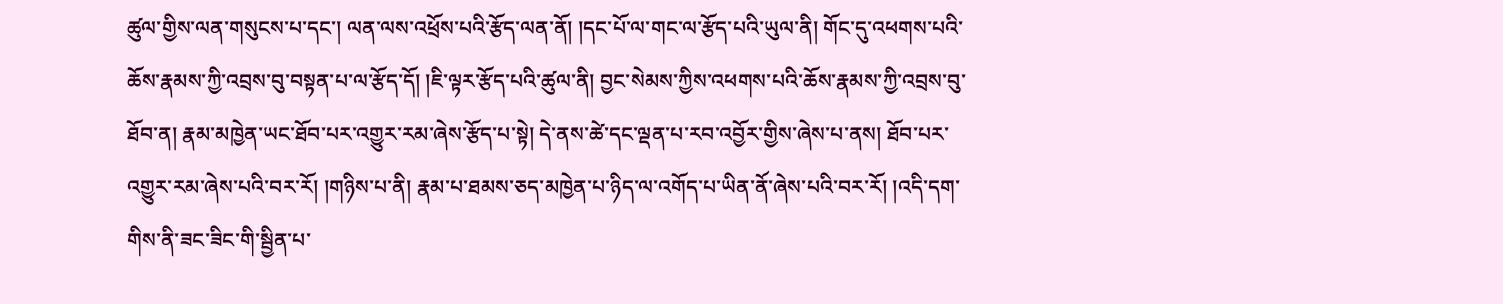ཚུལ་གྱིས་ལན་གསུངས་པ་དང་། ལན་ལས་འཕྲོས་པའི་རྩོད་ལན་ནོ། །དང་པོ་ལ་གང་ལ་རྩོད་པའི་ཡུལ་ནི། གོང་དུ་འཕགས་པའི་ཆོས་རྣམས་ཀྱི་འབྲས་བུ་བསྟན་པ་ལ་རྩོད་དོ། །ཇི་ལྟར་རྩོད་པའི་ཚུལ་ནི། བྱང་སེམས་ཀྱིས་འཕགས་པའི་ཆོས་རྣམས་ཀྱི་འབྲས་བུ་ཐོབ་ན། རྣམ་མཁྱེན་ཡང་ཐོབ་པར་འགྱུར་རམ་ཞེས་རྩོད་པ་སྟེ། དེ་ནས་ཚེ་དང་ལྡན་པ་རབ་འབྱོར་གྱིས་ཞེས་པ་ནས། ཐོབ་པར་འགྱུར་རམ་ཞེས་པའི་བར་རོ། །གཉིས་པ་ནི། རྣམ་པ་ཐམས་ཅད་མཁྱེན་པ་ཉིད་ལ་འགོད་པ་ཡིན་ནོ་ཞེས་པའི་བར་རོ། །འདི་དག་གིས་ནི་ཟང་ཟིང་གི་སྦྱིན་པ་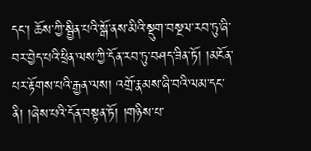དང་། ཆོས་ཀྱི་སྦྱིན་པའི་སྒོ་ནས་མིའི་སྡུག་བསྔལ་རབ་ཏུ་ཞི་བར་བྱེད་པའི་ཕྲིན་ལས་ཀྱི་དོན་རབ་ཏུ་བཤད་ཟིན་ཏོ། །མངོན་པར་རྟོགས་པའི་རྒྱན་ལས། འགྲོ་རྣམས་ཞི་བའི་ལམ་དང་ནི། །ཞེས་པའི་དོན་བསྟན་ཏོ། །གཉིས་པ་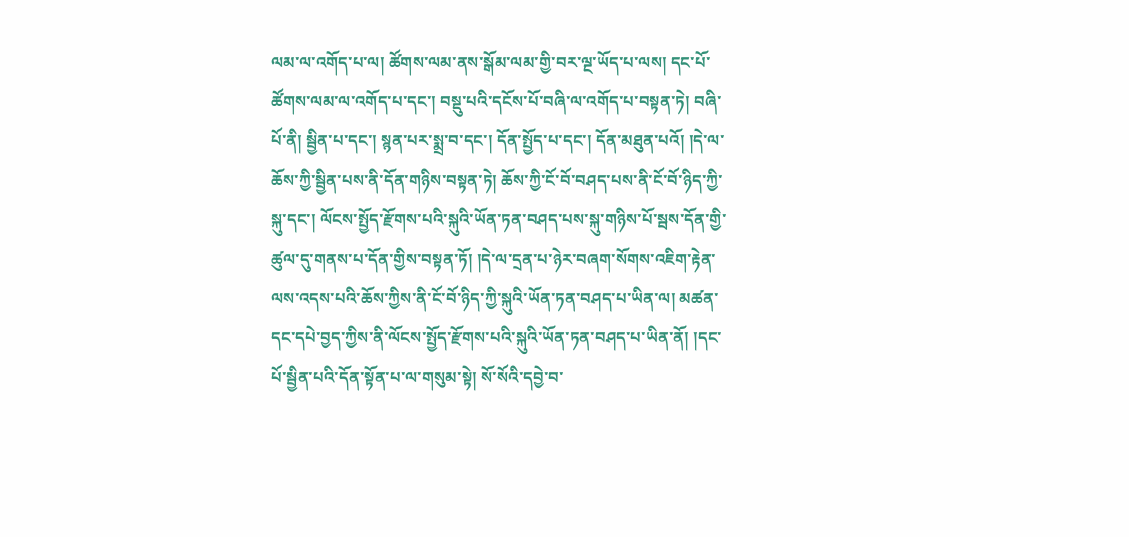ལམ་ལ་འགོད་པ་ལ། ཚོགས་ལམ་ནས་སྒོམ་ལམ་གྱི་བར་ལྔ་ཡོད་པ་ལས། དང་པོ་ཚོགས་ལམ་ལ་འགོད་པ་དང་། བསྡུ་པའི་དངོས་པོ་བཞི་ལ་འགོད་པ་བསྟན་ཏེ། བཞི་པོ་ནི། སྦྱིན་པ་དང་། སྙན་པར་སྨྲ་བ་དང་། དོན་སྤྱོད་པ་དང་། དོན་མཐུན་པའོ། །དེ་ལ་ཆོས་ཀྱི་སྦྱིན་པས་ནི་དོན་གཉིས་བསྟན་ཏེ། ཆོས་ཀྱི་ངོ་བོ་བཤད་པས་ནི་ངོ་བོ་ཉིད་ཀྱི་སྐུ་དང་། ལོངས་སྤྱོད་རྫོགས་པའི་སྐུའི་ཡོན་ཏན་བཤད་པས་སྐུ་གཉིས་པོ་སྦས་དོན་གྱི་ཚུལ་དུ་གནས་པ་དོན་གྱིས་བསྟན་ཏོ། །དེ་ལ་དྲན་པ་ཉེར་བཞག་སོགས་འཇིག་རྟེན་ལས་འདས་པའི་ཆོས་ཀྱིས་ནི་ངོ་བོ་ཉིད་ཀྱི་སྐུའི་ཡོན་ཏན་བཤད་པ་ཡིན་ལ། མཚན་དང་དཔེ་བྱད་ཀྱིས་ནི་ལོངས་སྤྱོད་རྫོགས་པའི་སྐུའི་ཡོན་ཏན་བཤད་པ་ཡིན་ནོ། །དང་པོ་སྦྱིན་པའི་དོན་སྟོན་པ་ལ་གསུམ་སྟེ། སོ་སོའི་དབྱེ་བ་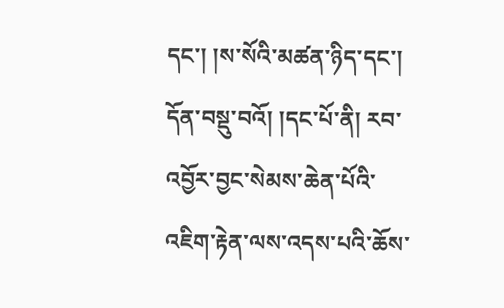དང་། །ས་སོའི་མཚན་ཉིད་དང་། དོན་བསྡུ་བའོ། །དང་པོ་ནི། རབ་འབྱོར་བྱང་སེམས་ཆེན་པོའི་འཇིག་རྟེན་ལས་འདས་པའི་ཆོས་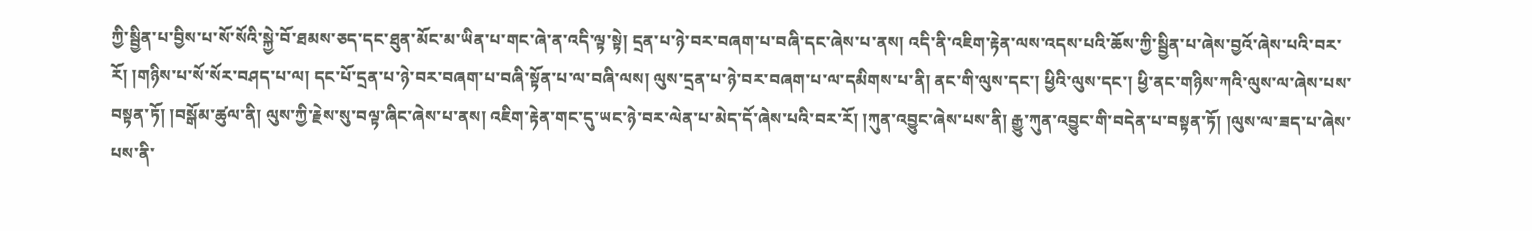ཀྱི་སྦྱིན་པ་བྱིས་པ་སོ་སོའི་སྐྱེ་བོ་ཐམས་ཅད་དང་ཐུན་མོང་མ་ཡིན་པ་གང་ཞེ་ན་འདི་ལྟ་སྟེ། དྲན་པ་ཉེ་བར་བཞག་པ་བཞི་དང་ཞེས་པ་ནས། འདི་ནི་འཇིག་རྟེན་ལས་འདས་པའི་ཆོས་ཀྱི་སྦྱིན་པ་ཞེས་བྱའོ་ཞེས་པའི་བར་རོ། །གཉིས་པ་སོ་སོར་བཤད་པ་ལ། དང་པོ་དྲན་པ་ཉེ་བར་བཞག་པ་བཞི་སྟོན་པ་ལ་བཞི་ལས། ལུས་དྲན་པ་ཉེ་བར་བཞག་པ་ལ་དམིགས་པ་ནི། ནང་གི་ལུས་དང་། ཕྱིའི་ལུས་དང་། ཕྱི་ནང་གཉིས་ཀའི་ལུས་ལ་ཞེས་པས་བསྟན་ཏོ། །བསྒོམ་ཚུལ་ནི། ལུས་ཀྱི་རྗེས་སུ་བལྟ་ཞིང་ཞེས་པ་ནས། འཇིག་རྟེན་གང་དུ་ཡང་ཉེ་བར་ལེན་པ་མེད་དོ་ཞེས་པའི་བར་རོ། །ཀུན་འབྱུང་ཞེས་པས་ནི། རྒྱུ་ཀུན་འབྱུང་གི་བདེན་པ་བསྟན་ཏོ། །ལུས་ལ་ཟད་པ་ཞེས་པས་ནི་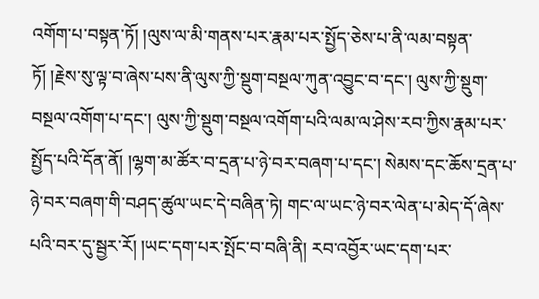འགོག་པ་བསྟན་ཏོ། །ལུས་ལ་མི་གནས་པར་རྣམ་པར་སྤྱོད་ཅེས་པ་ནི་ལམ་བསྟན་ཏོ། །རྗེས་སུ་ལྟ་བ་ཞེས་པས་ནི་ལུས་ཀྱི་སྡུག་བསྔལ་ཀུན་འབྱུང་བ་དང་། ལུས་ཀྱི་སྡུག་བསྔལ་འགོག་པ་དང་། ལུས་ཀྱི་སྡུག་བསྔལ་འགོག་པའི་ལམ་ལ་ཤེས་རབ་ཀྱིས་རྣམ་པར་སྤྱོད་པའི་དོན་ནོ། །ལྷག་མ་ཚོར་བ་དྲན་པ་ཉེ་བར་བཞག་པ་དང་། སེམས་དང་ཆོས་དྲན་པ་ཉེ་བར་བཞག་གི་བཤད་ཚུལ་ཡང་དེ་བཞིན་ཏེ། གང་ལ་ཡང་ཉེ་བར་ལེན་པ་མེད་དོ་ཞེས་པའི་བར་དུ་སྦྱར་རོ། །ཡང་དག་པར་སྤོང་བ་བཞི་ནི། རབ་འབྱོར་ཡང་དག་པར་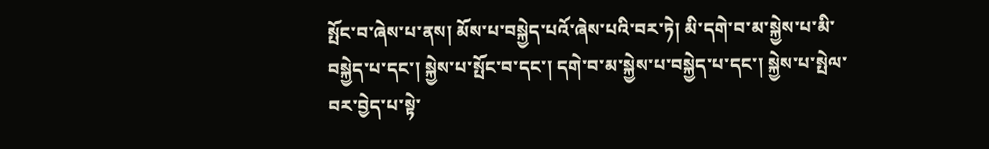སྤོང་བ་ཞེས་པ་ནས། མོས་པ་བསྐྱེད་པའོ་ཞེས་པའི་བར་ཏེ། མི་དགེ་བ་མ་སྐྱེས་པ་མི་བསྐྱེད་པ་དང་། སྐྱེས་པ་སྤོང་བ་དང་། དགེ་བ་མ་སྐྱེས་པ་བསྐྱེད་པ་དང་། སྐྱེས་པ་སྤེལ་བར་བྱེད་པ་སྟེ་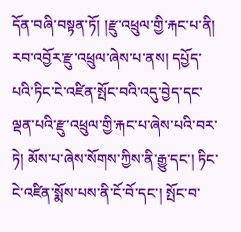དོན་བཞི་བསྟན་ཏོ། །རྫུ་འཕྲུལ་གྱི་རྐང་པ་ནི། རབ་འབྱོར་རྫུ་འཕྲུལ་ཞེས་པ་ནས། དཔྱོད་པའི་ཏིང་ངེ་འཛིན་སྤོང་བའི་འདུ་བྱེད་དང་ལྡན་པའི་རྫུ་འཕྲུལ་གྱི་རྐང་པ་ཞེས་པའི་བར་ཏེ། མོས་པ་ཞེས་སོགས་ཀྱིས་ནི་རྒྱུ་དང་། ཏིང་ངེ་འཛིན་སྨོས་པས་ནི་ངོ་བོ་དང་། སྤོང་བ་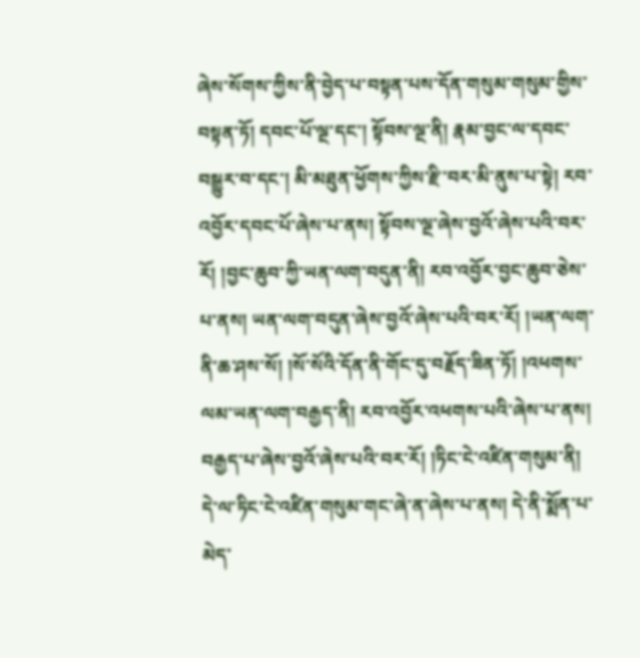ཞེས་སོགས་ཀྱིས་ནི་བྱེད་པ་བསྟན་པས་དོན་གསུམ་གསུམ་གྱིས་བསྟན་ཏོ། དབང་པོ་ལྔ་དང་། སྟོབས་ལྔ་ནི། རྣམ་བྱང་ལ་དབང་བསྒྱུར་བ་དང་། མི་མཐུན་ཕྱོགས་ཀྱིས་རྫི་བར་མི་ནུས་པ་སྟེ། རབ་འབྱོར་དབང་པོ་ཞེས་པ་ནས། སྟོབས་ལྔ་ཞེས་བྱའོ་ཞེས་པའི་བར་རོ། །བྱང་ཆུབ་ཀྱི་ཡན་ལག་བདུན་ནི། རབ་འབྱོར་བྱང་ཆུབ་ཅེས་པ་ནས། ཡན་ལག་བདུན་ཞེས་བྱའོ་ཞེས་པའི་བར་རོ། །ཡན་ལག་ནི་ཆ་ཤས་སོ། །སོ་སོའི་དོན་ནི་གོང་དུ་བརྗོད་ཟིན་ཏོ། །འཕགས་ལམ་ཡན་ལག་བརྒྱད་ནི། རབ་འབྱོར་འཕགས་པའི་ཞེས་པ་ནས། བརྒྱད་པ་ཞེས་བྱའོ་ཞེས་པའི་བར་རོ། །ཏིང་ངེ་འཛིན་གསུམ་ནི། དེ་ལ་ཏིང་ངེ་འཛིན་གསུམ་གང་ཞེ་ན་ཞེས་པ་ནས། དེ་ནི་སྨོན་པ་མེད་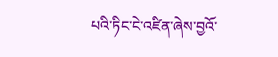པའི་ཏིང་ངེ་འཛིན་ཞེས་བྱའོ་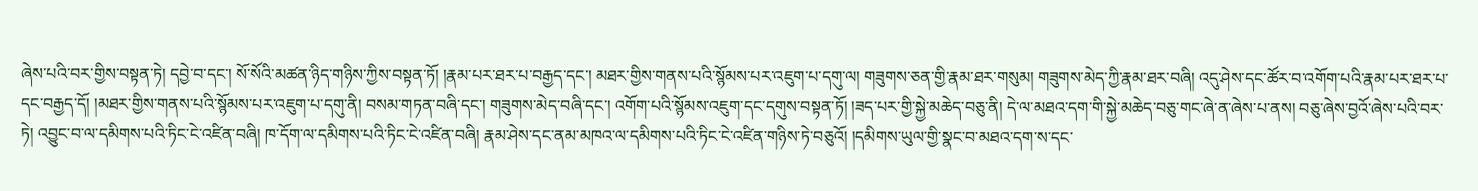ཞེས་པའི་བར་གྱིས་བསྟན་ཏེ། དབྱེ་བ་དང་། སོ་སོའི་མཚན་ཉིད་གཉིས་ཀྱིས་བསྟན་ཏོ། །རྣམ་པར་ཐར་པ་བརྒྱད་དང་། མཐར་གྱིས་གནས་པའི་སྙོམས་པར་འཇུག་པ་དགུ་ལ། གཟུགས་ཅན་གྱི་རྣམ་ཐར་གསུམ། གཟུགས་མེད་ཀྱི་རྣམ་ཐར་བཞི། འདུ་ཤེས་དང་ཚོར་བ་འགོག་པའི་རྣམ་པར་ཐར་པ་དང་བརྒྱད་དོ། །མཐར་གྱིས་གནས་པའི་སྙོམས་པར་འཇུག་པ་དགུ་ནི། བསམ་གཏན་བཞི་དང་། གཟུགས་མེད་བཞི་དང་། འགོག་པའི་སྙོམས་འཇུག་དང་དགུས་བསྟན་ཏོ། །ཟད་པར་གྱི་སྐྱེ་མཆེད་བཅུ་ནི། དེ་ལ་མཐའ་དག་གི་སྐྱེ་མཆེད་བཅུ་གང་ཞེ་ན་ཞེས་པ་ནས། བཅུ་ཞེས་བྱའོ་ཞེས་པའི་བར་ཏེ། འབྱུང་བ་ལ་དམིགས་པའི་ཏིང་ངེ་འཛིན་བཞི། ཁ་དོག་ལ་དམིགས་པའི་ཏིང་ངེ་འཛིན་བཞི། རྣམ་ཤེས་དང་ནམ་མཁའ་ལ་དམིགས་པའི་ཏིང་ངེ་འཛིན་གཉིས་ཏེ་བཅུའོ། །དམིགས་ཡུལ་གྱི་སྣང་བ་མཐའ་དག་ས་དང་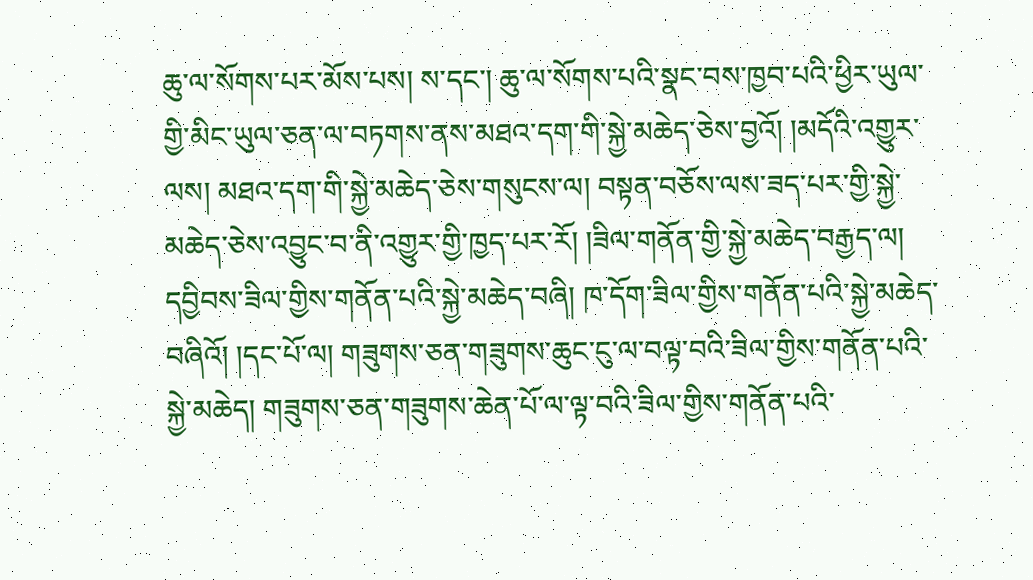ཆུ་ལ་སོགས་པར་མོས་པས། ས་དང་། ཆུ་ལ་སོགས་པའི་སྣང་བས་ཁྱབ་པའི་ཕྱིར་ཡུལ་གྱི་མིང་ཡུལ་ཅན་ལ་བཏགས་ནས་མཐའ་དག་གི་སྐྱེ་མཆེད་ཅེས་བྱའོ། །མདོའི་འགྱུར་ལས། མཐའ་དག་གི་སྐྱེ་མཆེད་ཅེས་གསུངས་ལ། བསྟན་བཅོས་ལས་ཟད་པར་གྱི་སྐྱེ་མཆེད་ཅེས་འབྱུང་བ་ནི་འགྱུར་གྱི་ཁྱད་པར་རོ། །ཟིལ་གནོན་གྱི་སྐྱེ་མཆེད་བརྒྱད་ལ། དབྱིབས་ཟིལ་གྱིས་གནོན་པའི་སྐྱེ་མཆེད་བཞི། ཁ་དོག་ཟིལ་གྱིས་གནོན་པའི་སྐྱེ་མཆེད་བཞིའོ། །དང་པོ་ལ། གཟུགས་ཅན་གཟུགས་ཆུང་ངུ་ལ་བལྟ་བའི་ཟིལ་གྱིས་གནོན་པའི་སྐྱེ་མཆེད། གཟུགས་ཅན་གཟུགས་ཆེན་པོ་ལ་ལྟ་བའི་ཟིལ་གྱིས་གནོན་པའི་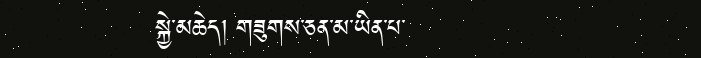སྐྱེ་མཆེད། གཟུགས་ཅན་མ་ཡིན་པ་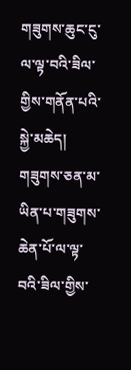གཟུགས་ཆུང་ངུ་ལ་ལྟ་བའི་ཟིལ་གྱིས་གནོན་པའི་སྐྱེ་མཆེད། གཟུགས་ཅན་མ་ཡིན་པ་གཟུགས་ཆེན་པོ་ལ་ལྟ་བའི་ཟིལ་གྱིས་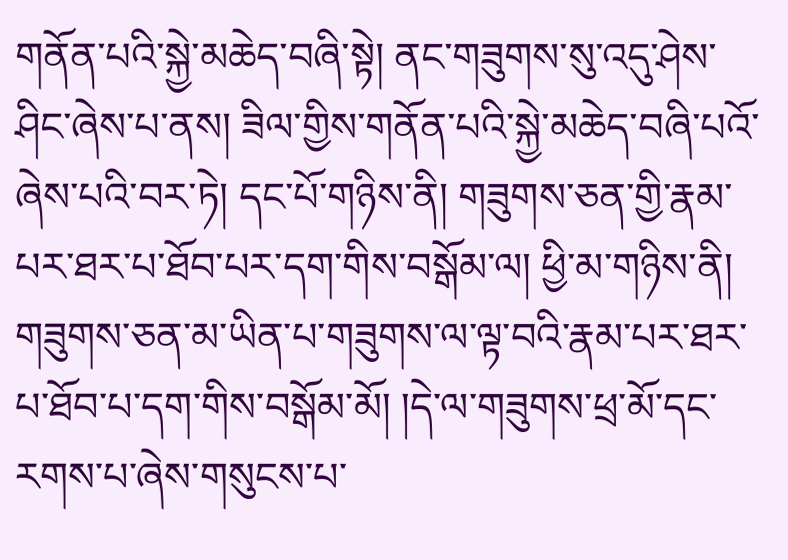གནོན་པའི་སྐྱེ་མཆེད་བཞི་སྟེ། ནང་གཟུགས་སུ་འདུ་ཤེས་ཤིང་ཞེས་པ་ནས། ཟིལ་གྱིས་གནོན་པའི་སྐྱེ་མཆེད་བཞི་པའོ་ཞེས་པའི་བར་ཏེ། དང་པོ་གཉིས་ནི། གཟུགས་ཅན་གྱི་རྣམ་པར་ཐར་པ་ཐོབ་པར་དག་གིས་བསྒོམ་ལ། ཕྱི་མ་གཉིས་ནི། གཟུགས་ཅན་མ་ཡིན་པ་གཟུགས་ལ་ལྟ་བའི་རྣམ་པར་ཐར་པ་ཐོབ་པ་དག་གིས་བསྒོམ་མོ། །དེ་ལ་གཟུགས་ཕྲ་མོ་དང་རགས་པ་ཞེས་གསུངས་པ་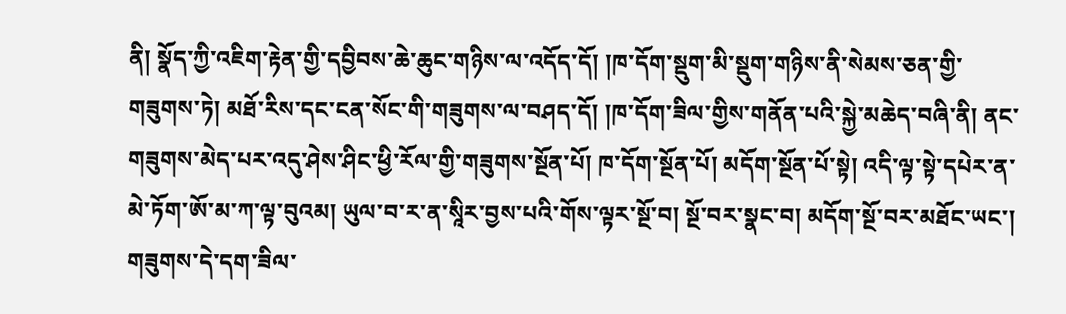ནི། སྣོད་ཀྱི་འཇིག་རྟེན་གྱི་དབྱིབས་ཆེ་ཆུང་གཉིས་ལ་འདོད་དོ། །ཁ་དོག་སྡུག་མི་སྡུག་གཉིས་ནི་སེམས་ཅན་གྱི་གཟུགས་ཏེ། མཐོ་རིས་དང་ངན་སོང་གི་གཟུགས་ལ་བཤད་དོ། །ཁ་དོག་ཟིལ་གྱིས་གནོན་པའི་སྐྱེ་མཆེད་བཞི་ནི། ནང་གཟུགས་མེད་པར་འདུ་ཤེས་ཤིང་ཕྱི་རོལ་གྱི་གཟུགས་སྔོན་པོ། ཁ་དོག་སྔོན་པོ། མདོག་སྔོན་པོ་སྟེ། འདི་ལྟ་སྟེ་དཔེར་ན་མེ་ཏོག་ཨོ་མ་ཀ་ལྟ་བུའམ། ཡུལ་བ་ར་ན་སཱིར་བྱས་པའི་གོས་ལྟར་སྔོ་བ། སྔོ་བར་སྣང་བ། མདོག་སྔོ་བར་མཐོང་ཡང་། གཟུགས་དེ་དག་ཟིལ་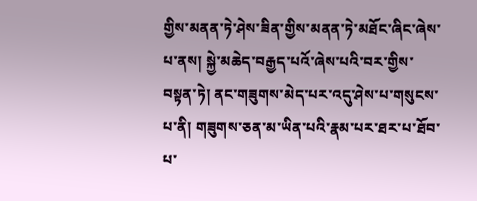གྱིས་མནན་ཏེ་ཤེས་ཟིན་གྱིས་མནན་ཏེ་མཐོང་ཞིང་ཞེས་པ་ནས། སྐྱེ་མཆེད་བརྒྱད་པའོ་ཞེས་པའི་བར་གྱིས་བསྟན་ཏེ། ནང་གཟུགས་མེད་པར་འདུ་ཤེས་པ་གསུངས་པ་ནི། གཟུགས་ཅན་མ་ཡིན་པའི་རྣམ་པར་ཐར་པ་ཐོབ་པ་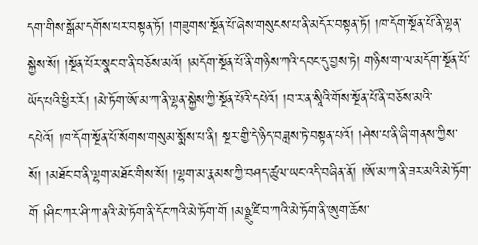དག་གིས་སྒོམ་དགོས་པར་བསྟན་ཏོ། །གཟུགས་སྔོན་པོ་ཞེས་གསུངས་པ་ནི་མདོར་བསྟན་ཏོ། །ཁ་དོག་སྔོན་པོ་ནི་ལྷན་སྐྱེས་སོ། །སྔོན་པོར་སྣང་བ་ནི་བཅོས་མའོ། །མདོག་སྔོན་པོ་ནི་གཉིས་ཀའི་དབང་དུ་བྱས་ཏེ། གཉིས་ག་ལ་མདོག་སྔོན་པོ་ཡོད་པའི་ཕྱིར་རོ། །མེ་ཏོག་ཨོ་མ་ཀ་ནི་ལྷན་སྐྱེས་ཀྱི་སྔོན་པོའི་དཔེའོ། །བ་ར་ན་སཱིའི་གོས་སྔོན་པོ་ནི་བཅོས་མའི་དཔེའོ། །ཁ་དོག་སྔོན་པོ་སོགས་གསུམ་སྨོས་པ་ནི། སྔར་གྱི་དེ་ཉིད་བཟླས་ཏེ་བསྟན་པའོ། །ཤེས་པ་ནི་ཞི་གནས་ཀྱིས་སོ། །མཐོང་བ་ནི་ལྷག་མཐོང་གིས་སོ། །ལྷག་མ་རྣམས་ཀྱི་བཤད་ཚུལ་ཡང་འདི་བཞིན་ནོ། །ཨོ་མ་ཀ་ནི་ཟར་མའི་མེ་ཏོག་གོ །ཤིང་ཀར་ཤི་ཀ་ནའི་མེ་ཏོག་ནི་དོང་ཀའི་མེ་ཏོག་གོ །མཉྫུ་ཛི་བ་ཀའི་མེ་ཏོག་ནི་ཨུག་ཆོས་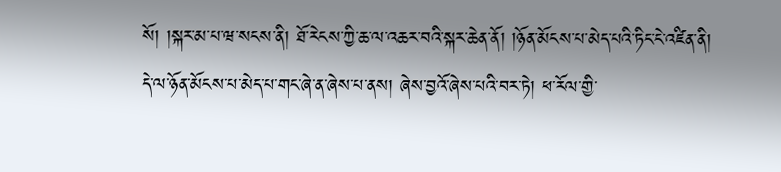སོ། །སྐར་མ་པ་ཝ་སངས་ནི། ཐོ་རེངས་ཀྱི་ཆ་ལ་འཆར་བའི་སྐར་ཆེན་ནོ། །ཉོན་མོངས་པ་མེད་པའི་ཏིང་ངེ་འཛིན་ནི། དེ་ལ་ཉོན་མོངས་པ་མེད་པ་གང་ཞེ་ན་ཞེས་པ་ནས། ཞེས་བྱའོ་ཞེས་པའི་བར་ཏེ། ཕ་རོལ་གྱི་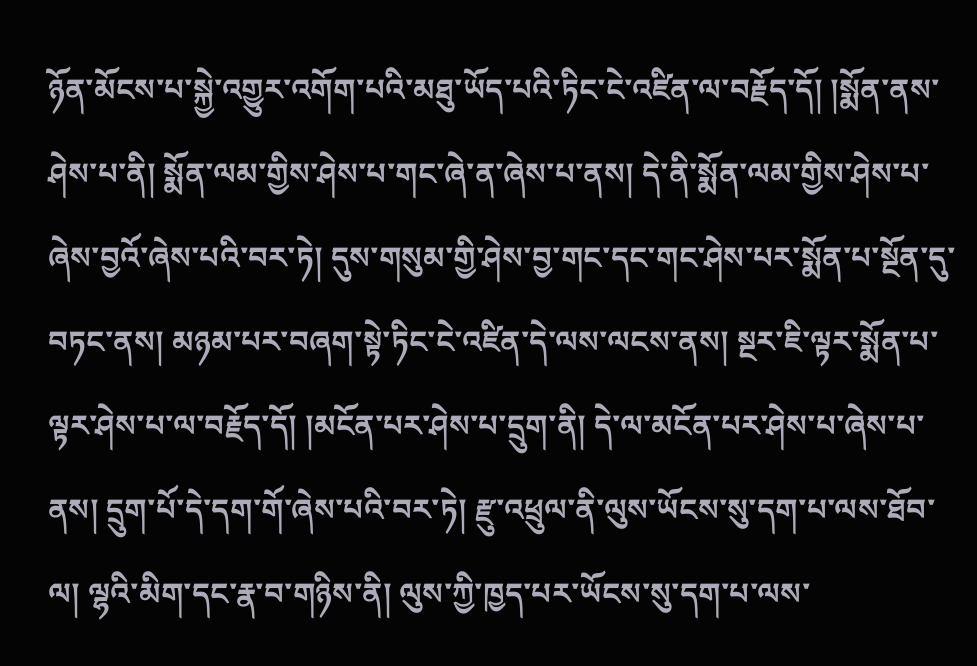ཉོན་མོངས་པ་སྐྱེ་འགྱུར་འགོག་པའི་མཐུ་ཡོད་པའི་ཏིང་ངེ་འཛིན་ལ་བརྗོད་དོ། །སྨོན་ནས་ཤེས་པ་ནི། སྨོན་ལམ་གྱིས་ཤེས་པ་གང་ཞེ་ན་ཞེས་པ་ནས། དེ་ནི་སྨོན་ལམ་གྱིས་ཤེས་པ་ཞེས་བྱའོ་ཞེས་པའི་བར་ཏེ། དུས་གསུམ་གྱི་ཤེས་བྱ་གང་དང་གང་ཤེས་པར་སྨོན་པ་སྔོན་དུ་བཏང་ནས། མཉམ་པར་བཞག་སྟེ་ཏིང་ངེ་འཛིན་དེ་ལས་ལངས་ནས། སྔར་ཇི་ལྟར་སྨོན་པ་ལྟར་ཤེས་པ་ལ་བརྗོད་དོ། །མངོན་པར་ཤེས་པ་དྲུག་ནི། དེ་ལ་མངོན་པར་ཤེས་པ་ཞེས་པ་ནས། དྲུག་པོ་དེ་དག་གོ་ཞེས་པའི་བར་ཏེ། རྫུ་འཕྲུལ་ནི་ལུས་ཡོངས་སུ་དག་པ་ལས་ཐོབ་ལ། ལྷའི་མིག་དང་རྣ་བ་གཉིས་ནི། ལུས་ཀྱི་ཁྱད་པར་ཡོངས་སུ་དག་པ་ལས་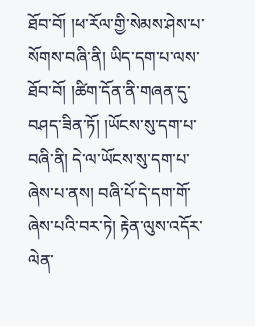ཐོབ་བོ། །ཕ་རོལ་གྱི་སེམས་ཤེས་པ་སོགས་བཞི་ནི། ཡིད་དག་པ་ལས་ཐོབ་བོ། །ཚིག་དོན་ནི་གཞན་དུ་བཤད་ཟིན་ཏོ། །ཡོངས་སུ་དག་པ་བཞི་ནི། དེ་ལ་ཡོངས་སུ་དག་པ་ཞེས་པ་ནས། བཞི་པོ་དེ་དག་གོ་ཞེས་པའི་བར་ཏེ། རྟེན་ལུས་འདོར་ལེན་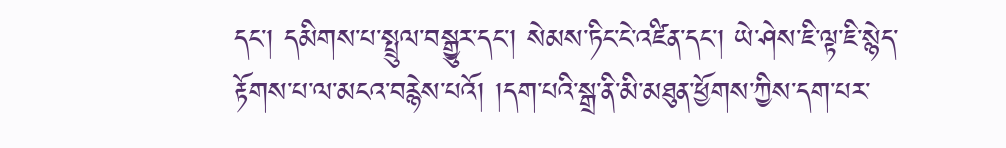དང་། དམིགས་པ་སྤྲུལ་བསྒྱུར་དང་། སེམས་ཏིང་ངེ་འཛིན་དང་། ཡེ་ཤེས་ཇི་ལྟ་ཇི་སྙེད་རྟོགས་པ་ལ་མངའ་བརྙེས་པའོ། །དག་པའི་སྒྲ་ནི་མི་མཐུན་ཕྱོགས་ཀྱིས་དག་པར་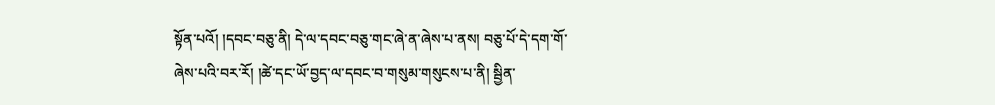སྟོན་པའོ། །དབང་བཅུ་ནི། དེ་ལ་དབང་བཅུ་གང་ཞེ་ན་ཞེས་པ་ནས། བཅུ་པོ་དེ་དག་གོ་ཞེས་པའི་བར་རོ། །ཚེ་དང་ཡོ་བྱད་ལ་དབང་བ་གསུམ་གསུངས་པ་ནི། སྦྱིན་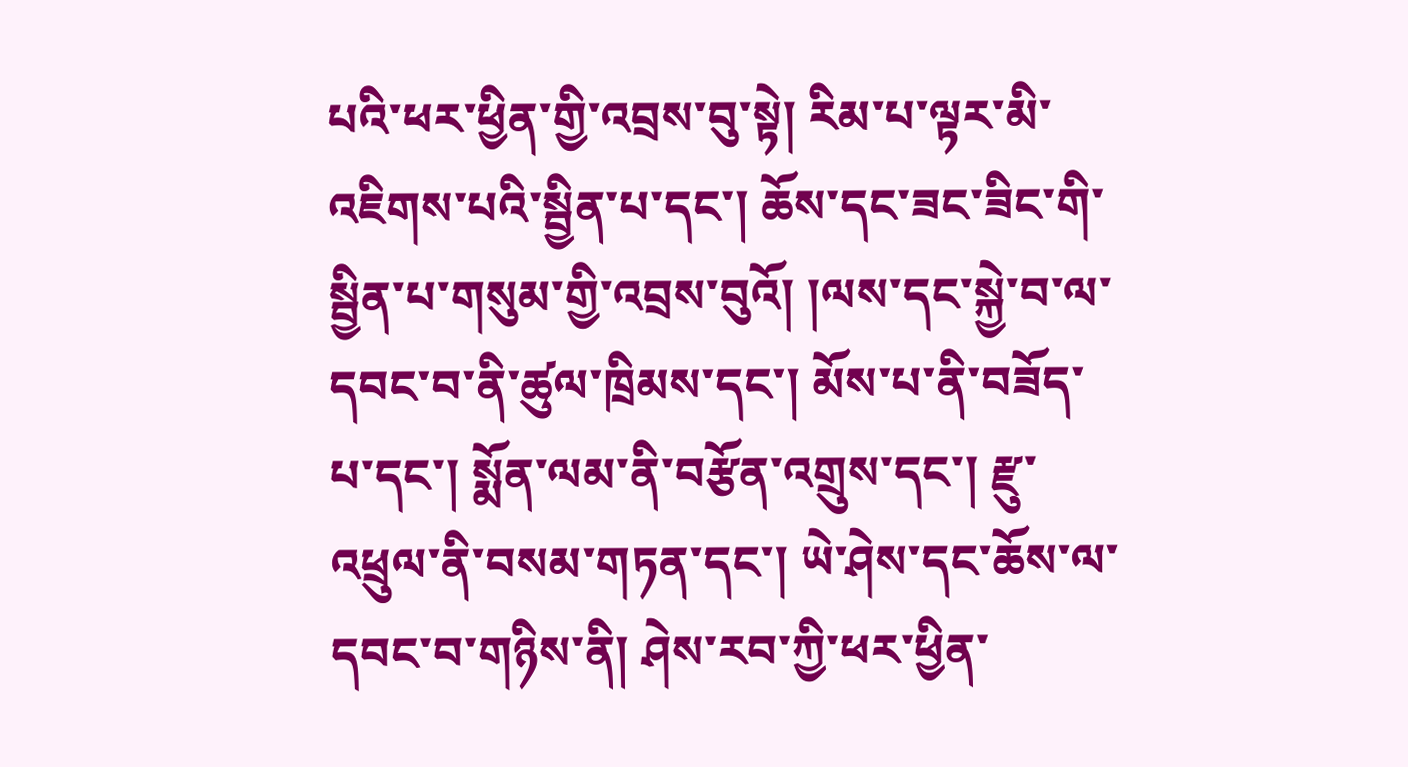པའི་ཕར་ཕྱིན་གྱི་འབྲས་བུ་སྟེ། རིམ་པ་ལྟར་མི་འཇིགས་པའི་སྦྱིན་པ་དང་། ཆོས་དང་ཟང་ཟིང་གི་སྦྱིན་པ་གསུམ་གྱི་འབྲས་བུའོ། །ལས་དང་སྐྱེ་བ་ལ་དབང་བ་ནི་ཚུལ་ཁྲིམས་དང་། མོས་པ་ནི་བཟོད་པ་དང་། སྨོན་ལམ་ནི་བརྩོན་འགྲུས་དང་། རྫུ་འཕྲུལ་ནི་བསམ་གཏན་དང་། ཡེ་ཤེས་དང་ཆོས་ལ་དབང་བ་གཉིས་ནི། ཤེས་རབ་ཀྱི་ཕར་ཕྱིན་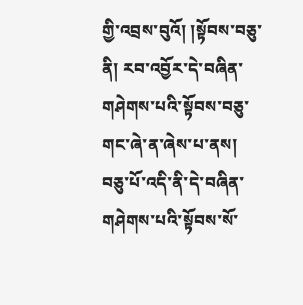གྱི་འབྲས་བུའོ། །སྟོབས་བཅུ་ནི། རབ་འབྱོར་དེ་བཞིན་གཤེགས་པའི་སྟོབས་བཅུ་གང་ཞེ་ན་ཞེས་པ་ནས། བཅུ་པོ་འདི་ནི་དེ་བཞིན་གཤེགས་པའི་སྟོབས་སོ་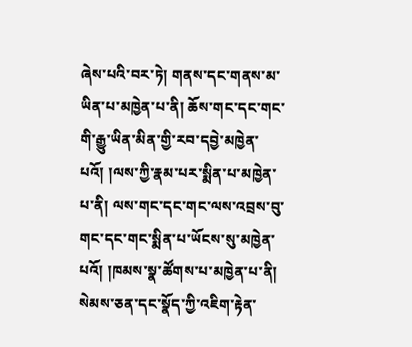ཞེས་པའི་བར་ཏེ། གནས་དང་གནས་མ་ཡིན་པ་མཁྱེན་པ་ནི། ཆོས་གང་དང་གང་གི་རྒྱུ་ཡིན་མིན་གྱི་རབ་དབྱེ་མཁྱེན་པའོ། །ལས་ཀྱི་རྣམ་པར་སྨིན་པ་མཁྱེན་པ་ནི། ལས་གང་དང་གང་ལས་འབྲས་བུ་གང་དང་གང་སྨིན་པ་ཡོངས་སུ་མཁྱེན་པའོ། །ཁམས་སྣ་ཚོགས་པ་མཁྱེན་པ་ནི། སེམས་ཅན་དང་སྣོད་ཀྱི་འཇིག་རྟེན་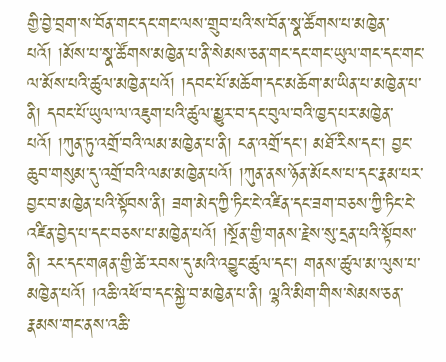གྱི་བྱེ་བྲག་ས་བོན་གང་དང་གང་ལས་གྲུབ་པའི་ས་བོན་སྣ་ཚོགས་པ་མཁྱེན་པའོ། །མོས་པ་སྣ་ཚོགས་མཁྱེན་པ་ནི་སེམས་ཅན་གང་དང་གང་ཡུལ་གང་དང་གང་ལ་མོས་པའི་ཚུལ་མཁྱེན་པའོ། །དབང་པོ་མཆོག་དང་མཆོག་མ་ཡིན་པ་མཁྱེན་པ་ནི། དབང་པོ་ཡུལ་ལ་འཇུག་པའི་ཚུལ་མྱུར་བ་དང་བུལ་བའི་ཁྱད་པར་མཁྱེན་པའོ། །ཀུན་ཏུ་འགྲོ་བའི་ལམ་མཁྱེན་པ་ནི། ངན་འགྲོ་དང་། མཐོ་རིས་དང་། བྱང་ཆུབ་གསུམ་དུ་འགྲོ་བའི་ལམ་མཁྱེན་པའོ། །ཀུན་ནས་ཉོན་མོངས་པ་དང་རྣམ་པར་བྱང་བ་མཁྱེན་པའི་སྟོབས་ནི། ཟག་མེད་ཀྱི་ཏིང་ངེ་འཛིན་དང་ཟག་བཅས་ཀྱི་ཏིང་ངེ་འཛིན་བྱེད་པ་དང་བཅས་པ་མཁྱེན་པའོ། །སྔོན་གྱི་གནས་རྗེས་སུ་དྲན་པའི་སྟོབས་ནི། རང་དང་གཞན་གྱི་ཚེ་རབས་དུ་མའི་འབྱུང་ཚུལ་དང་། གནས་ཚུལ་མ་ལུས་པ་མཁྱེན་པའོ། །འཆི་འཕོ་བ་དང་སྐྱེ་བ་མཁྱེན་པ་ནི། ལྷའི་མིག་གིས་སེམས་ཅན་རྣམས་གང་ནས་འཆི་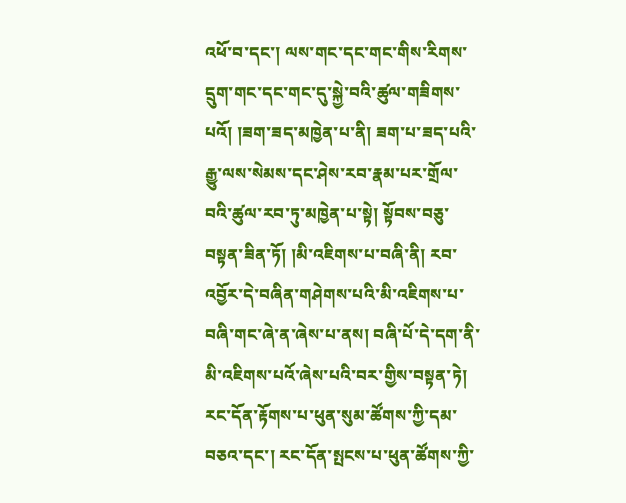འཕོ་བ་དང་། ལས་གང་དང་གང་གིས་རིགས་དྲུག་གང་དང་གང་དུ་སྐྱེ་བའི་ཚུལ་གཟིགས་པའོ། །ཟག་ཟད་མཁྱེན་པ་ནི། ཟག་པ་ཟད་པའི་རྒྱུ་ལས་སེམས་དང་ཤེས་རབ་རྣམ་པར་གྲོལ་བའི་ཚུལ་རབ་ཏུ་མཁྱེན་པ་སྟེ། སྟོབས་བཅུ་བསྟན་ཟིན་ཏོ། །མི་འཇིགས་པ་བཞི་ནི། རབ་འབྱོར་དེ་བཞིན་གཤེགས་པའི་མི་འཇིགས་པ་བཞི་གང་ཞེ་ན་ཞེས་པ་ནས། བཞི་པོ་དེ་དག་ནི་མི་འཇིགས་པའོ་ཞེས་པའི་བར་གྱིས་བསྟན་ཏེ། རང་དོན་རྟོགས་པ་ཕུན་སུམ་ཚོགས་ཀྱི་དམ་བཅའ་དང་། རང་དོན་སྤངས་པ་ཕུན་ཚོགས་ཀྱི་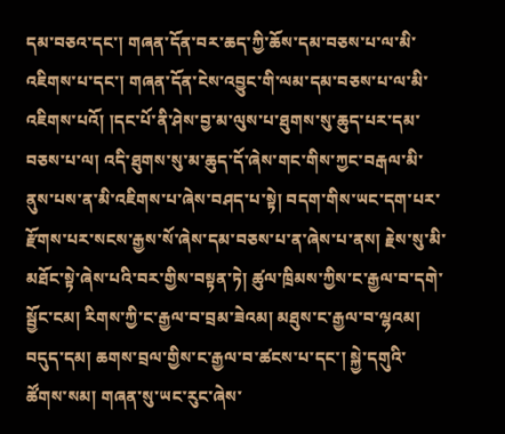དམ་བཅའ་དང་། གཞན་དོན་བར་ཆད་ཀྱི་ཆོས་དམ་བཅས་པ་ལ་མི་འཇིགས་པ་དང་། གཞན་དོན་ངེས་འབྱུང་གི་ལམ་དམ་བཅས་པ་ལ་མི་འཇིགས་པའོ། །དང་པོ་ནི་ཤེས་བྱ་མ་ལུས་པ་ཐུགས་སུ་ཆུད་པར་དམ་བཅས་པ་ལ། འདི་ཐུགས་སུ་མ་ཆུད་དོ་ཞེས་གང་གིས་ཀྱང་བརྒལ་མི་ནུས་པས་ན་མི་འཇིགས་པ་ཞེས་བཤད་པ་སྟེ། བདག་གིས་ཡང་དག་པར་རྫོགས་པར་སངས་རྒྱས་སོ་ཞེས་དམ་བཅས་པ་ན་ཞེས་པ་ནས། རྗེས་སུ་མི་མཐོང་སྟེ་ཞེས་པའི་བར་གྱིས་བསྟན་ཏེ། ཚུལ་ཁྲིམས་ཀྱིས་ང་རྒྱལ་བ་དགེ་སྦྱོང་ངམ། རིགས་ཀྱི་ང་རྒྱལ་བ་བྲམ་ཟེའམ། མཐུས་ང་རྒྱལ་བ་ལྷའམ། བདུད་དམ། ཆགས་བྲལ་གྱིས་ང་རྒྱལ་བ་ཚངས་པ་དང་། སྐྱེ་དགུའི་ཚོགས་སམ། གཞན་སུ་ཡང་རུང་ཞེས་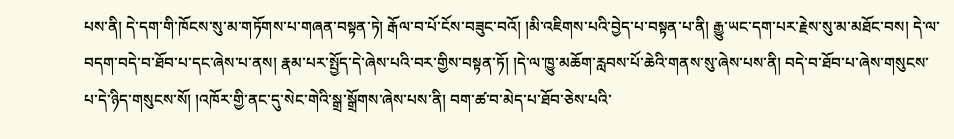པས་ནི། དེ་དག་གི་ཁོངས་སུ་མ་གཏོགས་པ་གཞན་བསྟན་ཏེ། རྒོལ་བ་པོ་ངོས་བཟུང་བའོ། །མི་འཇིགས་པའི་བྱེད་པ་བསྟན་པ་ནི། རྒྱུ་ཡང་དག་པར་རྗེས་སུ་མ་མཐོང་བས། དེ་ལ་བདག་བདེ་བ་ཐོབ་པ་དང་ཞེས་པ་ནས། རྣམ་པར་སྤྱོད་དེ་ཞེས་པའི་བར་གྱིས་བསྟན་ཏོ། །དེ་ལ་ཁྱུ་མཆོག་རླབས་པོ་ཆེའི་གནས་སུ་ཞེས་པས་ནི། བདེ་བ་ཐོབ་པ་ཞེས་གསུངས་པ་དེ་ཉིད་གསུངས་སོ། །འཁོར་གྱི་ནང་དུ་སེང་གེའི་སྒྲ་སྒྲོགས་ཞེས་པས་ནི། བག་ཚ་བ་མེད་པ་ཐོབ་ཅེས་པའི་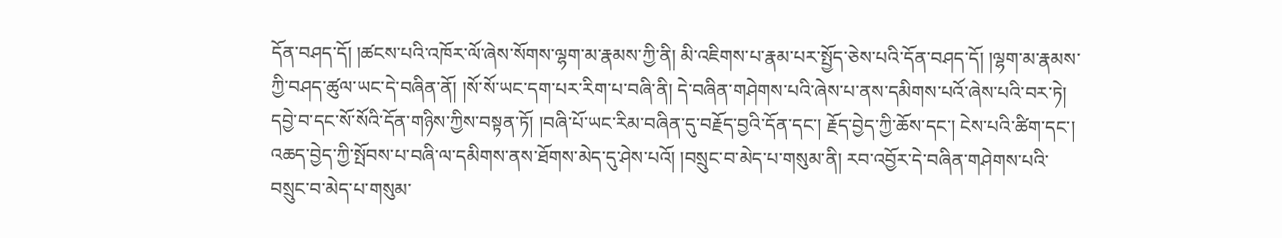དོན་བཤད་དོ། །ཚངས་པའི་འཁོར་ལོ་ཞེས་སོགས་ལྷག་མ་རྣམས་ཀྱི་ནི། མི་འཇིགས་པ་རྣམ་པར་སྤྱོད་ཅེས་པའི་དོན་བཤད་དོ། །ལྷག་མ་རྣམས་ཀྱི་བཤད་ཚུལ་ཡང་དེ་བཞིན་ནོ། །སོ་སོ་ཡང་དག་པར་རིག་པ་བཞི་ནི། དེ་བཞིན་གཤེགས་པའི་ཞེས་པ་ནས་དམིགས་པའོ་ཞེས་པའི་བར་ཏེ། དབྱེ་བ་དང་སོ་སོའི་དོན་གཉིས་ཀྱིས་བསྟན་ཏོ། །བཞི་པོ་ཡང་རིམ་བཞིན་དུ་བརྗོད་བྱའི་དོན་དང་། རྗོད་བྱེད་ཀྱི་ཆོས་དང་། ངེས་པའི་ཚིག་དང་། འཆད་བྱེད་ཀྱི་སྤོབས་པ་བཞི་ལ་དམིགས་ནས་ཐོགས་མེད་དུ་ཤེས་པའོ། །བསྲུང་བ་མེད་པ་གསུམ་ནི། རབ་འབྱོར་དེ་བཞིན་གཤེགས་པའི་བསྲུང་བ་མེད་པ་གསུམ་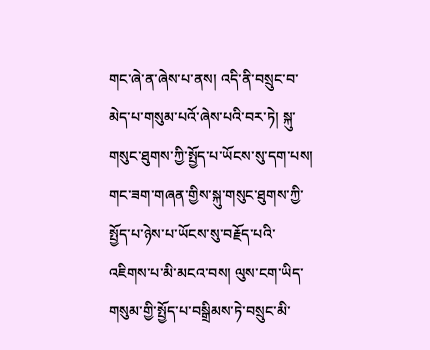གང་ཞེ་ན་ཞེས་པ་ནས། འདི་ནི་བསྲུང་བ་མེད་པ་གསུམ་པའོ་ཞེས་པའི་བར་ཏེ། སྐུ་གསུང་ཐུགས་ཀྱི་སྤྱོད་པ་ཡོངས་སུ་དག་པས། གང་ཟག་གཞན་གྱིས་སྐུ་གསུང་ཐུགས་ཀྱི་སྤྱོད་པ་ཉེས་པ་ཡོངས་སུ་བརྗོད་པའི་འཇིགས་པ་མི་མངའ་བས། ལུས་ངག་ཡིད་གསུམ་གྱི་སྤྱོད་པ་བསྒྲིམས་ཏེ་བསྲུང་མི་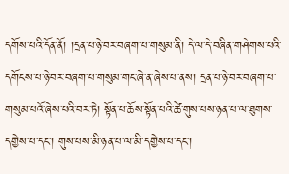དགོས་པའི་དོན་ནོ། །དྲན་པ་ཉེ་བར་བཞག་པ་གསུམ་ནི། དེ་ལ་དེ་བཞིན་གཤེགས་པའི་དགོངས་པ་ཉེ་བར་བཞག་པ་གསུམ་གང་ཞེ་ན་ཞེས་པ་ནས། དྲན་པ་ཉེ་བར་བཞག་པ་གསུམ་པའོ་ཞེས་པའི་བར་ཏེ། སྟོན་པ་ཆོས་སྟོན་པའི་ཚེ་གུས་པས་ཉན་པ་ལ་ཐུགས་དགྱེས་པ་དང་། གུས་པས་མི་ཉན་པ་ལ་མི་དགྱེས་པ་དང་།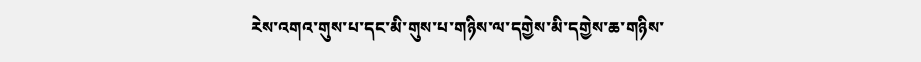རེས་འགའ་གུས་པ་དང་མི་གུས་པ་གཉིས་ལ་དགྱེས་མི་དགྱེས་ཆ་གཉིས་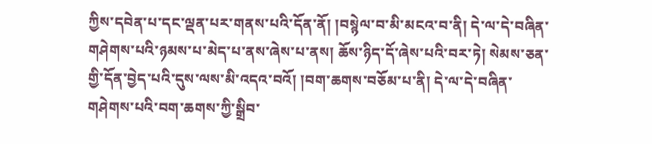ཀྱིས་དབེན་པ་དང་ལྡན་པར་གནས་པའི་དོན་ནོ། །བསྙེལ་བ་མི་མངའ་བ་ནི། དེ་ལ་དེ་བཞིན་གཤེགས་པའི་ཉམས་པ་མེད་པ་ནས་ཞེས་པ་ནས། ཆོས་ཉིད་དོ་ཞེས་པའི་བར་ཏེ། སེམས་ཅན་གྱི་དོན་བྱེད་པའི་དུས་ལས་མི་འདའ་བའོ། །བག་ཆགས་བཅོམ་པ་ནི། དེ་ལ་དེ་བཞིན་གཤེགས་པའི་བག་ཆགས་ཀྱི་སྒྲིབ་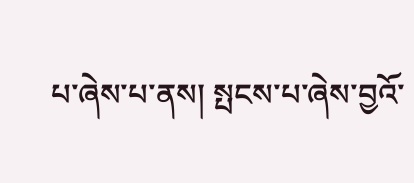པ་ཞེས་པ་ནས། སྤངས་པ་ཞེས་བྱའོ་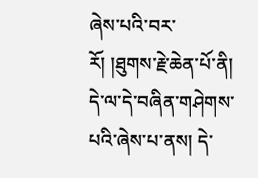ཞེས་པའི་བར་རོ། །ཐུགས་རྗེ་ཆེན་པོ་ནི། དེ་ལ་དེ་བཞིན་གཤེགས་པའི་ཞེས་པ་ནས། དེ་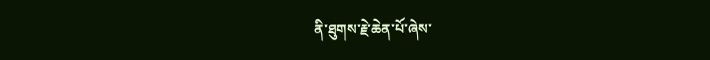ནི་ཐུགས་རྗེ་ཆེན་པོ་ཞེས་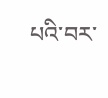པའི་བར་